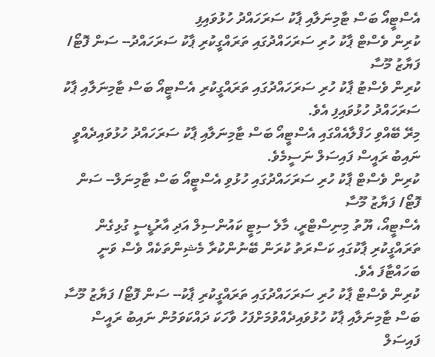އެސްޓީއޯ ބަސް ޓާމިނަލާއި ޕާކު ސަރަހައްދު ހުޅުވައިފި
ކުރިން ވެސްޓް ޕާކު ހުރި ސަރަހައްދުގައި ތަރައްގީކުރި ޕާކު ސަރަހައްދު-- ސަން ފޮޓޯ/ ފަޔާޒު މޫސާ
ކުރިން ވެސްޓު ޕާކު ހުރި ސަރަހައްދުގައި ތަރައްގީކުރި އެސްޓީއޯ ބަސް ޓާމިނަލާއި ޕާކު ސަރަހައްދު ހުޅުވައިފި އެވެ.
މިރޭ ބޭއްވި ހަފްލާއެއްގައި އެސްޓީއޯ ބަސް ޓާމިނަލާއި ޕާކު ސަރަހައްދު ހުޅުވައިދެއްވީ ނައިބު ރައީސް ފައިސަލް ނަސީމެވެ.
ކުރިން ވެސްޓް ޕާކު ހުރި ސަރަހައްދުގައި ހުޅުވި އެސްޓީއޯ ބަސް ޓާމިނަލް-- ސަން ފޮޓޯ/ ފަޔާޒު މޫސާ
އެސްޓީއޯ، ޔޫތު މިނިސްޓްރީ، މާލެ ސިޓީ ކައުންސިލް އަދި އާރުޑީސީ ގުޅިގެން ތަރައްގީކުރި ޕާކުގައި ކަސްރަތު ކުރަން ބޭނުންކުރާ މެޝިންތަކެއް ވެސް ވަނީ ބަހައްޓާފަ އެވެ.
ކުރިން ވެސްޓް ޕާކު ހުރި ސަރަހައްދުގައި ތަރައްގީކުރި ޕާކު-- ސަން ފޮޓޯ/ ފަޔާޒު މޫސާ
ބަސް ޓާމިނަލާއި ޕާކު ހުޅުވައިދެއްވުމަށްފަހު ވާހަކަ ދައްކަވަމުން ނައިބު ރައީސް ފައިސަލް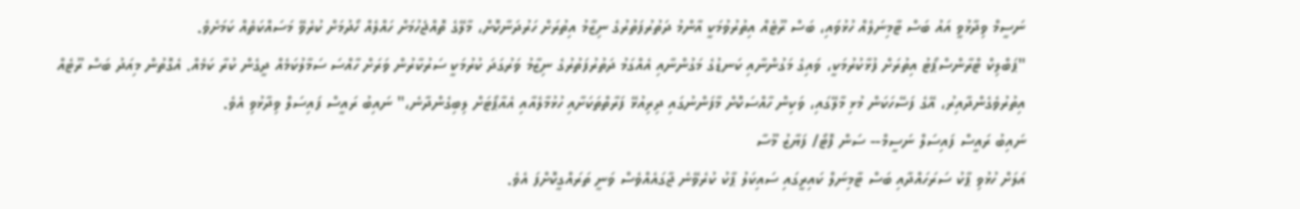ނަސީމް ވިދާޅުވީ އައު ބަސް ޓާމިނަލެއް ހުޅުވައި، ބަސް ރޫޓެއް އިތުރުވުމަކީ އާންމު ދަތުރުފަތުރުގެ ނިޒާމު އިތުރަށް ހަރުދަނާކޮށް، މާލޭގެ ތޮއްޖެހުމަށް ހައްލެއް ހޯދުމަށް ކުރެވޭ މަސައްކަތެއް ކަމަށެވެ.
"ޕަބްލިކް ޓްރާންސްޕޯޓު އިތުރަށް ފުޅާކުރުމަކީ، ވައިގެ މަގުންނާއި ކަނޑުގެ މަގުންނާއި އެއްގަމު ދަތުރުފަތުރުގެ ނިޒާމު ވަރުގަދަ ކުރުމަކީ ސަރުކާރުން ވަރަށް ހާއްސަ ސަމާލުކަމެއް ދީގެން ކުރާ ކަމެއް. އެގޮތުން މިއަދު ބަސް ރޫޓެއް އިތުރުވެގެންދާއިރު، އޭގެ ފަސޭހަކަން މުޅި މާލޭގައި، ވަކިން ހާއްސަކޮށް މާފަންނުގައި ދިރިއުޅޭ ފަރާތްތަކަށާއި ހުޅުމާލެއާއި އެއާޕޯޓަށް ލިބިގެންދާނެ،" ނައިބު ރައީސް ފައިސަލް ވިދާޅުވި އެވެ.
ނައިބު ރައީސް ފައިސަލް ނަސީމް-- ސަން ފޮޓޯ/ ފަޔާޒު މޫސާ
އަލަށް ހުޅުވި ޕާކު ސަރަހައްދާއި ބަސް ޓާމިނަލް ކައިރީގައި ސައިކަލު ޕާކު ކުރެވޭނެ ޖާގައެއްވެސް ވަނީ ތަރައްގީކޮށްފަ އެވެ.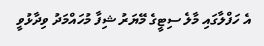އެ ހަފްލާގައި މާލެ ސިޓީގެ މޭޔަރު ޝިފާ މުހައްމަދު ވިދާޅުވީ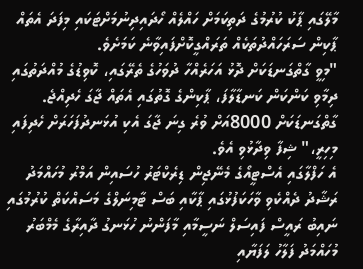މާލޭގައި ޕާކު ކުރުމުގެ ދަތިކަމަށް ހައްލެއް ހޯދައިދިނުމަށްޓަކައި މިފަދަ އެތައް ޕާކިން ސަރަހައްދުތަކެއް ތަރައްގީކޮށްފައިވާނެ ކަމަށެވެ.
"މިވީ ގާތްގަނޑަކަށް ދޮޅު އަހަރެއްހާ ދުވަހުގެ ތެރޭގައި، ކޮވިޑުގެ މުއްދަތުގައި ދިމާވި ކަންކަން ކަނޑާލާފަ، ޕާކިންގެ ގޮތުގައި އެތައް ޖާގަ ހެދިއްޖެ. ގާތްގަނޑަކަށް 8000އަށް ވުރެ ގިނަ ޖާގަ އެކި އުޅަނދުފަހަރަށް ހެދިފައި މިހިރީ،" ޝިފާ ވިދާޅުވި އެވެ.
އެ ހަފްލާގައި އެސްޓީއޯގެ މެނޭޖިން ޑިރެކްޓަރު ހުސައިން އަމްރު މުހައްމަދު ރަޝާދު ދެއްކެވި ވާހަކަފުޅުގައި ޕާކާއި ބަސް ޓާމިނަލްގެ މަސައްކަތް ކުރުމުގައި ނައިބު ރައީސް ފައިސަލް ނަސީމާއި މާފަންނު ހުޅަނގު ދާއިރާގެ މެމްބަރު މުހައްމަދު ފަލާހު ލަފަޔާއި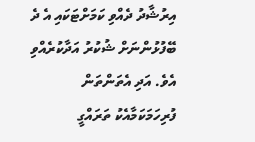އިރުޝާދު ދެއްވި ކަމަށްޓަކައި އެ ދެ ބޭފުޅުންނަށް ޝުކުރު އަދާކުރެއްވި އެވެ. އަދި އެތަންތަން ފުރިހަމަކަމާއެކު ތަރައްގީ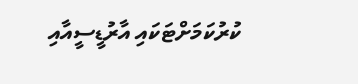ކުރުކަމަށްޓަކައި އާރުޑީސީއާއި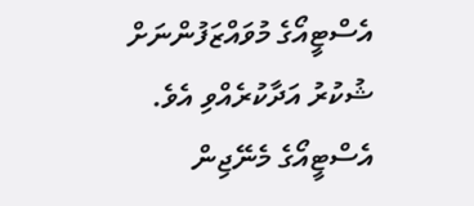އެސްޓީއޯގެ މުވައްޒަފުންނަށް ޝުކުރު އަދާކުރެއްވި އެވެ.
އެސްޓީއޯގެ މެނޭޖިން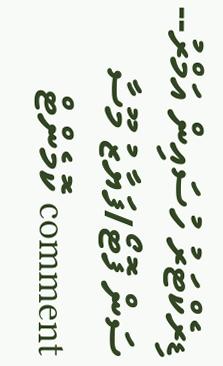ޑިރެކްޓަރު ހުސައިން އަމްރު-- ސަން ފޮޓޯ/ފަޔާޒު މޫސާ
comment ކޮމެންޓް